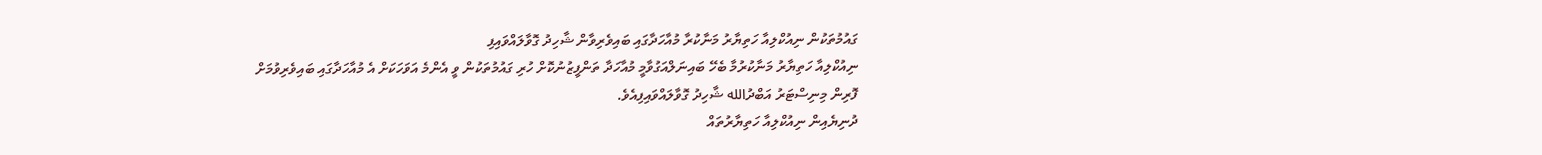ގައުމުތަކުން ނިއުކްލިއާ ހަތިޔާރު މަނާކުރާ މުއާހަދާގައި ބައިވެރިވާން ޝާހިދު ގޮވާލައްވައިފި
ނިއުކްލިއާ ހަތިޔާރު މަނާކުރުމާ ބެހޭ ބައިނަލްއަގުވާމީ މުއާހަދާ ތަންފީޒުނުކޮށް ހުރި ގައުމުތަކުން ވީ އެންމެ އަވަހަކަށް އެ މުއާހަދާގައި ބައިވެރިވުމަށް ފޮރިން މިނިސްޓަރު އަބްދުالله ޝާހިދު ގޮވާލައްވައިފިއެވެ.
ދުނިޔެއިން ނިއުކްލިއާ ހަތިޔާރުތައް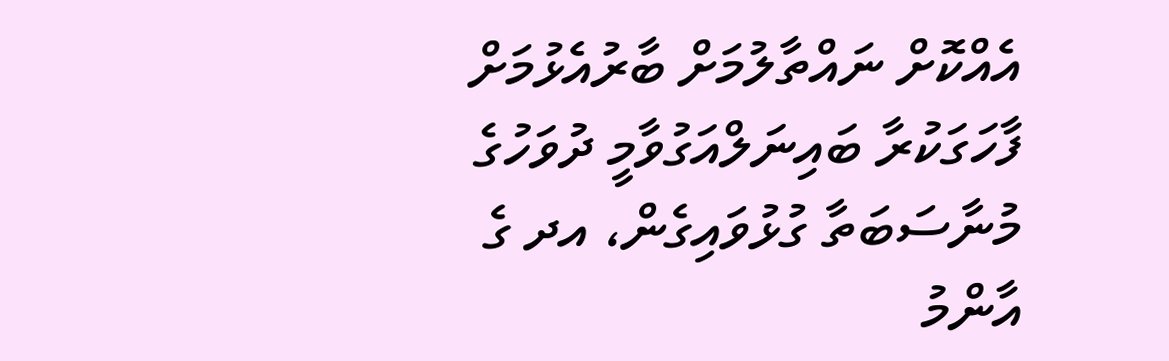އެއްކޮށް ނައްތާލުމަށް ބާރުއެޅުމަށް ފާހަގަކުރާ ބައިނަލްއަގުވާމީ ދުވަހުގެ މުނާސަބަތާ ގުޅުވައިގެން، އދ ގެ އާންމު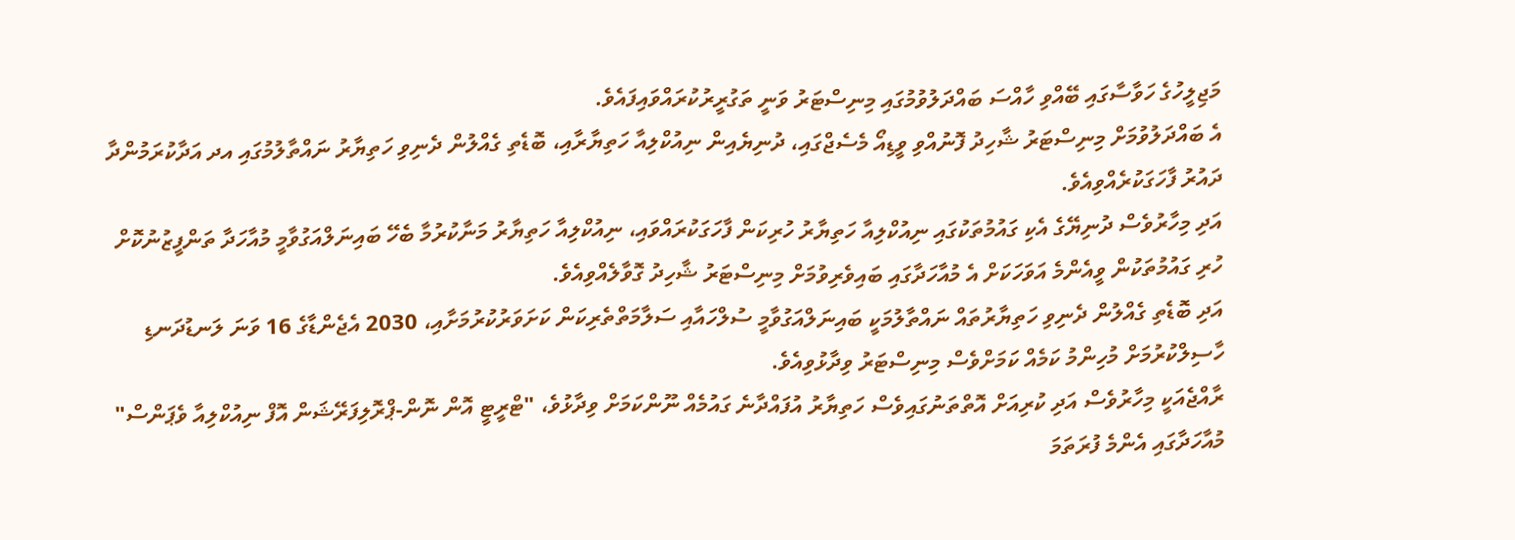މަޖިލީހުގެ ހަވާސާގައި ބޭއްވި ހާއްސަ ބައްދަލުވުމުގައި މިނިސްޓަރު ވަނީ ތަގުރީރުކުރައްވައިފައެވެ.
އެ ބައްދަލުވުމަށް މިނިސްޓަރު ޝާހިދު ފޮނުއްވި ވީޑިއޯ މެސެޖްގައި، ދުނިޔެއިން ނިއުކްލިއާ ހަތިޔާރާއި، ބޮޑެތި ގެއްލުން ދެނިވި ހަތިޔާރު ނައްތާލުމުގައި އދ އަދާކުރަމުންދާ ދައުރު ފާހަގަކުރެއްވިއެވެ.
އަދި މިހާރުވެސް ދުނިޔޭގެ އެކި ގައުމުތަކުގައި ނިއުކްލިއާ ހަތިޔާރު ހުރިކަން ފާހަގަކުރައްވައި، ނިއުކްލިއާ ހަތިޔާރު މަނާކުރުމާ ބެހޭ ބައިނަލްއަގުވާމީ މުއާހަދާ ތަންފީޒުނުކޮށް ހުރި ގައުމުތަކުން ވީއެންމެ އަވަހަކަށް އެ މުއާހަދާގައި ބައިވެރިވުމަށް މިނިސްޓަރު ޝާހިދު ގޮވާލެއްވިއެވެ.
އަދި ބޮޑެތި ގެއްލުން ދެނިވި ހަތިޔާރުތައް ނައްތާލުމަކީ ބައިނަލްއަގުވާމީ ސުލްހައާއި ސަލާމަތްތެރިކަން ކަށަވަރުކުރުމަށާއި، 2030 އެޖެންޑާގެ 16 ވަނަ ލަނޑުދަނޑި ހާސިލްކުރުމަށް މުހިންމު ކަމެއް ކަމަށްވެސް މިނިސްޓަރު ވިދާޅުވިއެވެ.
ރާއްޖެއަކީ މިހާރުވެސް އަދި ކުރިއަށް އޮތްތަނުގައިވެސް ހަތިޔާރު އުފައްދާނެ ގައުމެއް ނޫންކަމަށް ވިދާޅުވެ، "ޓްރީޓީ އޮން ނޮން-ޕްރޮލިފަރޭޝަން އޮފް ނިއުކްލިއާ ވެޕަންސް" މުއާހަދާގައި އެންމެ ފުރަތަމަ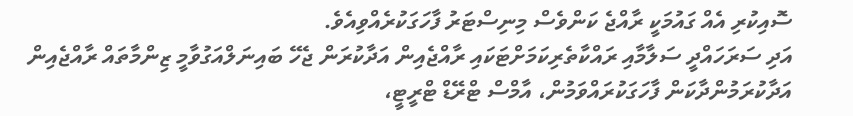ސޮއިކުރި އެއް ގައުމަކީ ރާއްޖެ ކަންވެސް މިނިސްޓަރު ފާހަގަކުރެއްވިއެވެ.
އަދި ސަރަހައްދީ ސަލާމާއި ރައްކާތެރިކަމަށްޓަކައި ރާއްޖެއިން އަދާކުރަން ޖެހޭ ބައިނަލްއަގުވާމީ ޒިންމާތައް ރާއްޖެއިން އަދާކުރަމުންދާކަން ފާހަގަކުރައްވަމުން، އާމްސް ޓްރޭޑް ޓްރީޓީ،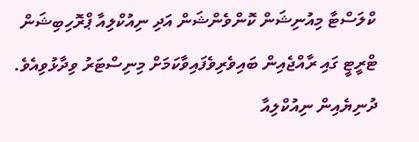ކްލަސްޓާ މިއުނިޝަން ކޮންވެންޝަން އަދި ނިއުކްލިއާ ޕްރޮހިބިޝަން ޓްރީޓީ ގައި ރާއްޖެއިން ބައިވެރިވެފައިވާކަމަށް މިނިސްޓަރު ވިދާޅުވިއެވެ.
ދުނިޔެއިން ނިއުކްލިއާ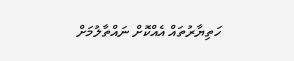ހަތިޔާރުތައް އެއްކޮށް ނައްތާލުމަށް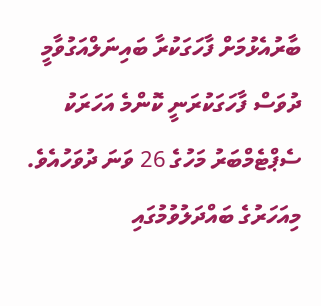ބާރުއެޅުމަށް ފާހަގަކުރާ ބައިނަލްއަގުވާމީ ދުވަސް ފާހަގަކުރަނީ ކޮންމެ އަހަރަކު ސެޕްޓެމްބަރު މަހުގެ 26 ވަނަ ދުވަހުއެވެ. މިއަހަރުގެ ބައްދަލުވުމުގައި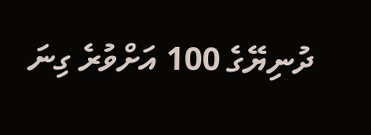ދުނިޔޭގެ 100 އަށްވުރެ ގިނަ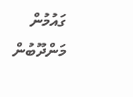ގައުމުން މަންދޫބުން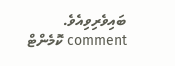ބައިވެރިވިއެވެ.
comment ކޮމެންޓް